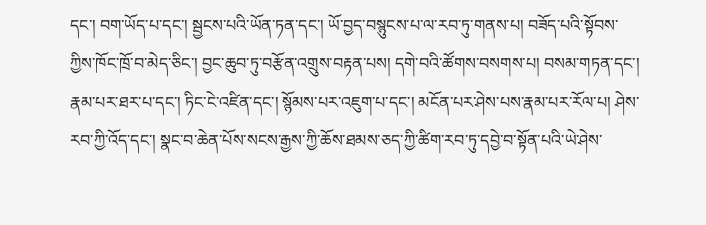དང་། བག་ཡོད་པ་དང་། སྦྱངས་པའི་ཡོན་ཏན་དང་། ཡོ་བྱད་བསྙུངས་པ་ལ་རབ་ཏུ་གནས་པ། བཟོད་པའི་སྟོབས་ཀྱིས་ཁོང་ཁྲོ་བ་མེད་ཅིང་། བྱང་ཆུབ་ཏུ་བརྩོན་འགྲུས་བརྟན་པས། དགེ་བའི་ཚོགས་བསགས་པ། བསམ་གཏན་དང་། རྣམ་པར་ཐར་པ་དང་། ཏིང་ངེ་འཛིན་དང་། སྙོམས་པར་འཇུག་པ་དང་། མངོན་པར་ཤེས་པས་རྣམ་པར་རོལ་པ། ཤེས་རབ་ཀྱི་འོད་དང་། སྣང་བ་ཆེན་པོས་སངས་རྒྱས་ཀྱི་ཆོས་ཐམས་ཅད་ཀྱི་ཚིག་རབ་ཏུ་དབྱེ་བ་སྟོན་པའི་ཡེ་ཤེས་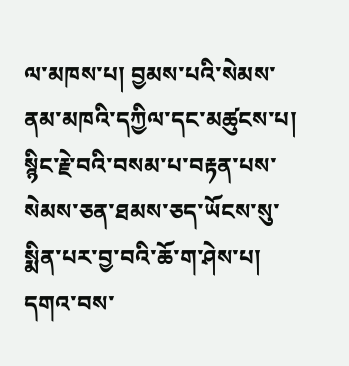ལ་མཁས་པ། བྱམས་པའི་སེམས་ནམ་མཁའི་དཀྱིལ་དང་མཚུངས་པ། སྙིང་རྗེ་བའི་བསམ་པ་བརྟན་པས་སེམས་ཅན་ཐམས་ཅད་ཡོངས་སུ་སྨིན་པར་བྱ་བའི་ཆོ་ག་ཤེས་པ། དགའ་བས་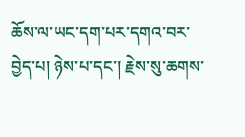ཆོས་ལ་ཡང་དག་པར་དགའ་བར་བྱེད་པ། ཉེས་པ་དང་། རྗེས་སུ་ཆགས་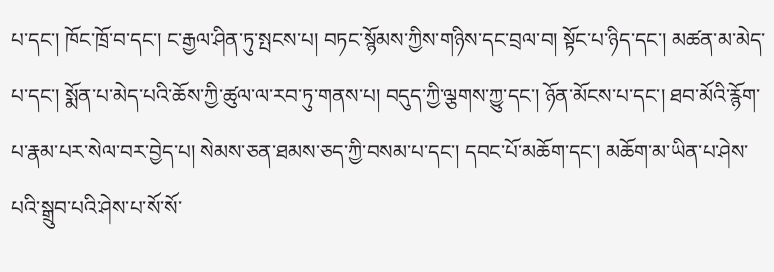པ་དང་། ཁོང་ཁྲོ་བ་དང་། ང་རྒྱལ་ཤིན་ཏུ་སྤངས་པ། བཏང་སྙོམས་ཀྱིས་གཉིས་དང་བྲལ་བ། སྟོང་པ་ཉིད་དང་། མཚན་མ་མེད་པ་དང་། སྨོན་པ་མེད་པའི་ཆོས་ཀྱི་ཚུལ་ལ་རབ་ཏུ་གནས་པ། བདུད་ཀྱི་ལྕགས་ཀྱུ་དང་། ཉོན་མོངས་པ་དང་། ཐབ་མོའི་རྙོག་པ་རྣམ་པར་སེལ་བར་བྱེད་པ། སེམས་ཅན་ཐམས་ཅད་ཀྱི་བསམ་པ་དང་། དབང་པོ་མཆོག་དང་། མཆོག་མ་ཡིན་པ་ཤེས་པའི་སྒྲུབ་པའི་ཤེས་པ་སོ་སོ་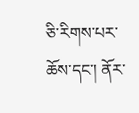ཅི་རིགས་པར་ཆོས་དང་། ནོར་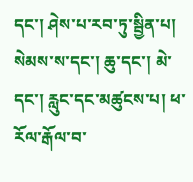དང་། ཤེས་པ་རབ་ཏུ་སྦྱིན་པ། སེམས་ས་དང་། ཆུ་དང་། མེ་དང་། རླུང་དང་མཚུངས་པ། ཕ་རོལ་རྒོལ་བ་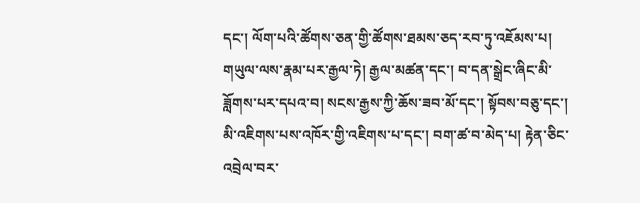དང་། ལོག་པའི་ཚོགས་ཅན་གྱི་ཚོགས་ཐམས་ཅད་རབ་ཏུ་འཇོམས་པ། གཡུལ་ལས་རྣམ་པར་རྒྱལ་ཏེ། རྒྱལ་མཚན་དང་། བ་དན་སྒྲེང་ཞིང་མི་ཟློགས་པར་དཔའ་བ། སངས་རྒྱས་ཀྱི་ཆོས་ཟབ་མོ་དང་། སྟོབས་བཅུ་དང་། མི་འཇིགས་པས་འཁོར་གྱི་འཇིགས་པ་དང་། བག་ཚ་བ་མེད་པ། རྟེན་ཅིང་འབྲེལ་བར་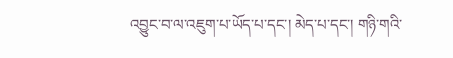འབྱུང་བ་ལ་འཇུག་པ་ཡོད་པ་དང་། མེད་པ་དང་། གཉི་གའི་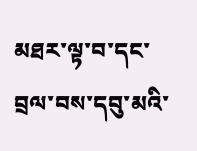མཐར་ལྟ་བ་དང་བྲལ་བས་དབུ་མའི་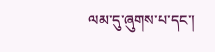ལམ་དུ་ཞུགས་པ་དང་།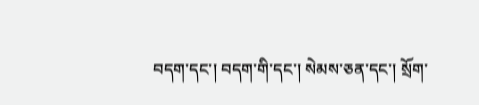བདག་དང་། བདག་གི་དང་། སེམས་ཅན་དང་། སྲོག་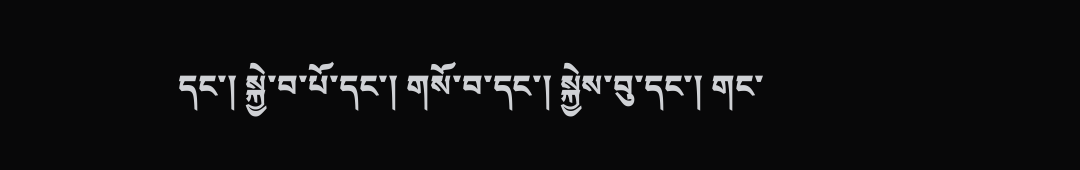དང་། སྐྱེ་བ་པོ་དང་། གསོ་བ་དང་། སྐྱེས་བུ་དང་། གང་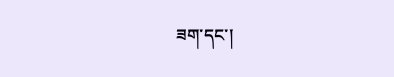ཟག་དང་།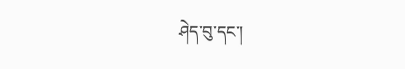ཤེད་བུ་དང་།